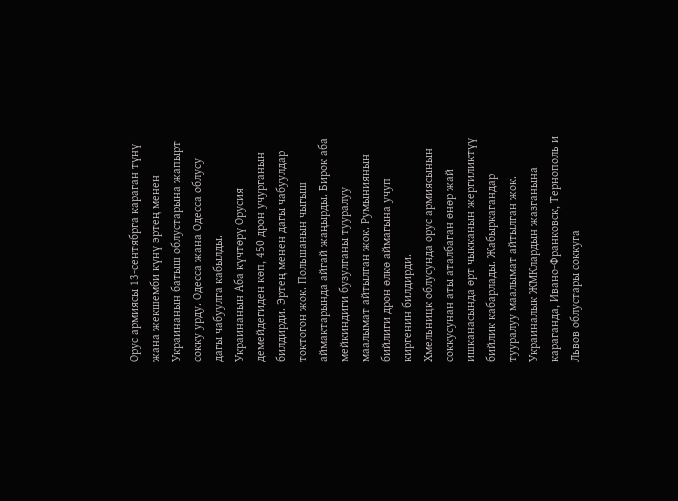Орус армиясы 13-сентябрга караган түнү жана жекшемби күнү эртең менен Украинанын батыш облустарына жапырт сокку урду. Одесса жана Одесса облусу дагы чабуулга кабылды.
Украинанын Аба күчтөрү Орусия демейдегиден көп, 450 дрон учурганын билдирди. Эртең менен дагы чабуулдар токтогон жок. Польшанын чыгыш аймактарында айгай жаңырды. Бирок аба мейкиндиги бузулганы тууралуу маалымат айтылган жок. Румыниянын бийлиги дрон өлкө аймагына учуп киргенин билдирди.
Хмельницк облусунда орус армиясынын соккусунан аты аталбаган өнөр жай ишканасында өрт чыкканын жергиликтүү бийлик кабарлады. Жабыркагандар тууралуу маалымат айтылган жок.
Украиналык ЖМКлардын жазганына караганда, Ивано-Франковск, Тернополь и Львов облустары соккуга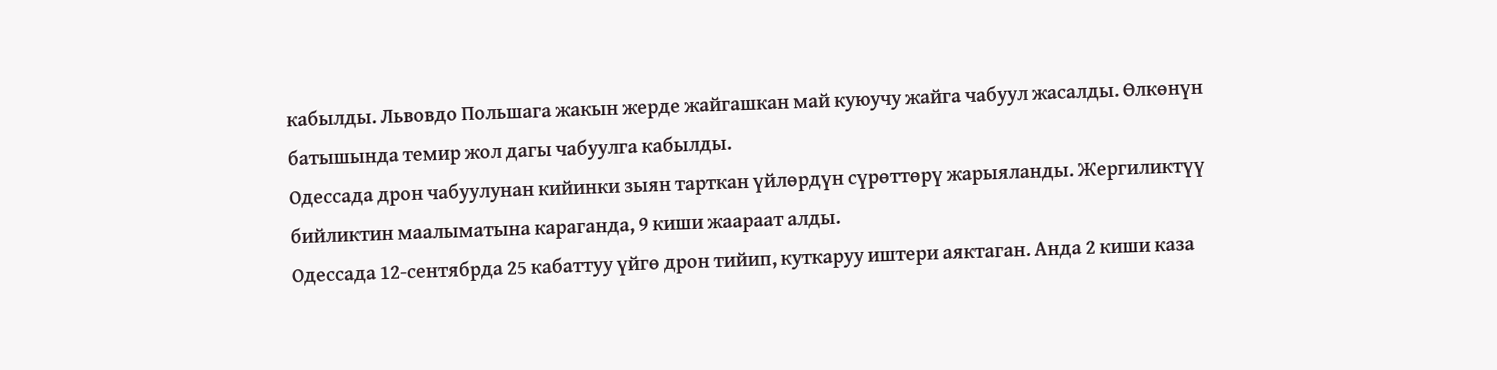кабылды. Львовдо Польшага жакын жерде жайгашкан май куюучу жайга чабуул жасалды. Өлкөнүн батышында темир жол дагы чабуулга кабылды.
Одессада дрон чабуулунан кийинки зыян тарткан үйлөрдүн сүрөттөрү жарыяланды. Жергиликтүү бийликтин маалыматына караганда, 9 киши жаараат алды.
Одессада 12-сентябрда 25 кабаттуу үйгө дрон тийип, куткаруу иштери аяктаган. Анда 2 киши каза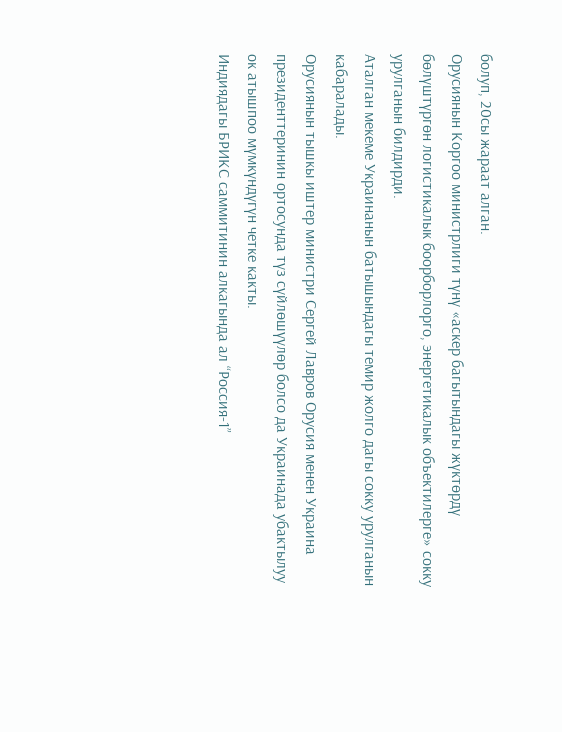болуп, 20сы жараат алган.
Орусиянын Коргоо министрлиги түнү «аскер багытындагы жүктөрдү бөлүштүргөн логистикалык боорборлорго, энергетикалык объектилерге» сокку урулганын билдирди.
Аталган мекеме Украинанын батышындагы темир жолго дагы сокку урулганын кабаралады.
Орусиянын тышкы иштер министри Сергей Лавров Орусия менен Украина президенттеринин ортосунда түз сүйлөшүүлөр болсо да Украинада убактылуу ок атышпоо мүмкүндүгүн четке какты.
Индиядагы БРИКС саммитинин алкагында ал “Россия-1”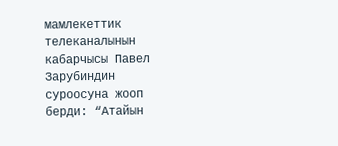мамлекеттик телеканалынын кабарчысы Павел Зарубиндин суроосуна жооп берди: “Атайын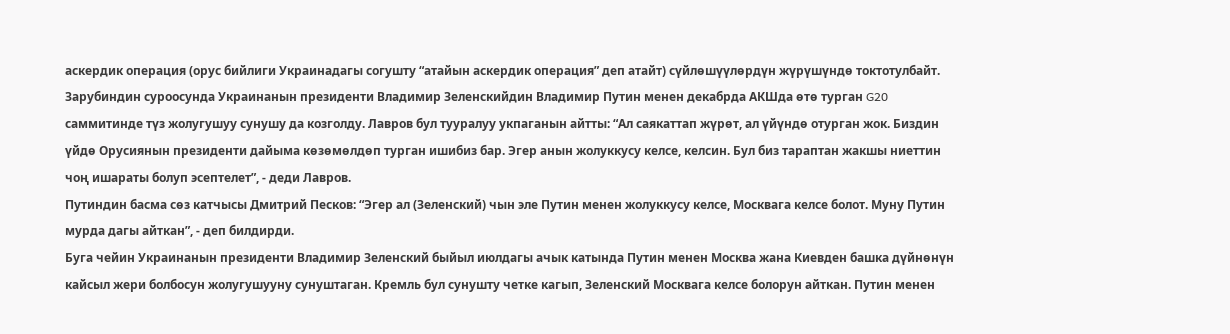аскердик операция (орус бийлиги Украинадагы согушту “атайын аскердик операция” деп атайт) сүйлөшүүлөрдүн жүрүшүндө токтотулбайт.
Зарубиндин суроосунда Украинанын президенти Владимир Зеленскийдин Владимир Путин менен декабрда АКШда өтө турган G20 саммитинде түз жолугушуу сунушу да козголду. Лавров бул тууралуу укпаганын айтты: “Ал саякаттап жүрөт, ал үйүндө отурган жок. Биздин үйдө Орусиянын президенти дайыма көзөмөлдөп турган ишибиз бар. Эгер анын жолуккусу келсе, келсин. Бул биз тараптан жакшы ниеттин чоң ишараты болуп эсептелет”, - деди Лавров.
Путиндин басма сөз катчысы Дмитрий Песков: “Эгер ал (Зеленский) чын эле Путин менен жолуккусу келсе, Москвага келсе болот. Муну Путин мурда дагы айткан”, - деп билдирди.
Буга чейин Украинанын президенти Владимир Зеленский быйыл июлдагы ачык катында Путин менен Москва жана Киевден башка дүйнөнүн кайсыл жери болбосун жолугушууну сунуштаган. Кремль бул сунушту четке кагып, Зеленский Москвага келсе болорун айткан. Путин менен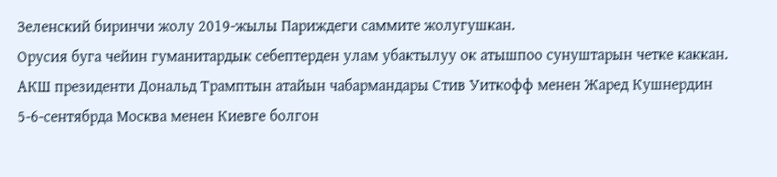Зеленский биринчи жолу 2019-жылы Париждеги саммите жолугушкан.
Орусия буга чейин гуманитардык себептерден улам убактылуу ок атышпоо сунуштарын четке каккан. АКШ президенти Дональд Трамптын атайын чабармандары Стив Уиткофф менен Жаред Кушнердин 5-6-сентябрда Москва менен Киевге болгон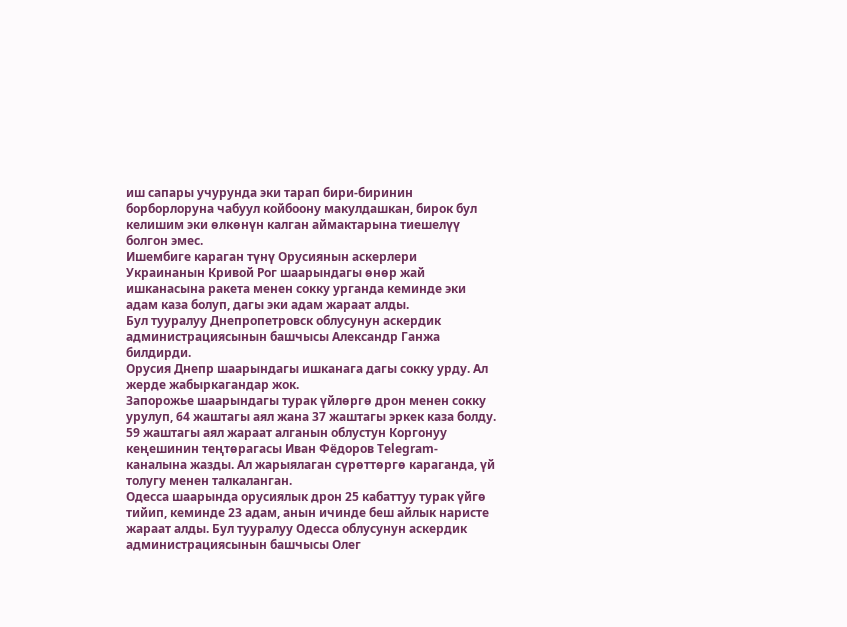иш сапары учурунда эки тарап бири-биринин борборлоруна чабуул койбоону макулдашкан, бирок бул келишим эки өлкөнүн калган аймактарына тиешелүү болгон эмес.
Ишембиге караган түнү Орусиянын аскерлери Украинанын Кривой Рог шаарындагы өнөр жай ишканасына ракета менен сокку урганда кеминде эки адам каза болуп, дагы эки адам жараат алды.
Бул тууралуу Днепропетровск облусунун аскердик администрациясынын башчысы Александр Ганжа билдирди.
Орусия Днепр шаарындагы ишканага дагы сокку урду. Ал жерде жабыркагандар жок.
Запорожье шаарындагы турак үйлөргө дрон менен сокку урулуп, 64 жаштагы аял жана 37 жаштагы эркек каза болду. 59 жаштагы аял жараат алганын облустун Коргонуу кеңешинин теңтөрагасы Иван Фёдоров Telegram-каналына жазды. Ал жарыялаган сүрөттөргө караганда, үй толугу менен талкаланган.
Одесса шаарында орусиялык дрон 25 кабаттуу турак үйгө тийип, кеминде 23 адам, анын ичинде беш айлык наристе жараат алды. Бул тууралуу Одесса облусунун аскердик администрациясынын башчысы Олег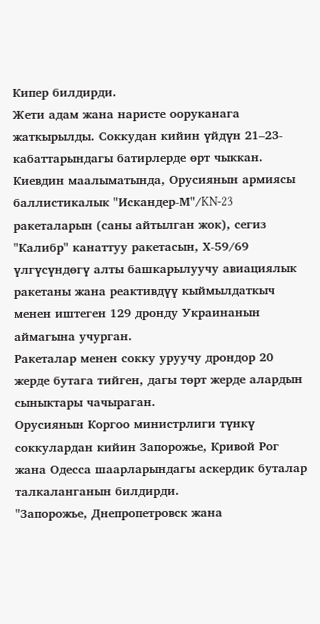Кипер билдирди.
Жети адам жана наристе ооруканага жаткырылды. Соккудан кийин үйдүн 21–23-кабаттарындагы батирлерде өрт чыккан.
Киевдин маалыматында, Орусиянын армиясы баллистикалык "Искандер-М"/KN-23 ракеталарын (саны айтылган жок), сегиз "Калибр" канаттуу ракетасын, Х-59/69 үлгүсүндөгү алты башкарылуучу авиациялык ракетаны жана реактивдүү кыймылдаткыч менен иштеген 129 дронду Украинанын аймагына учурган.
Ракеталар менен сокку уруучу дрондор 20 жерде бутага тийген, дагы төрт жерде алардын сыныктары чачыраган.
Орусиянын Коргоо министрлиги түнкү соккулардан кийин Запорожье, Кривой Рог жана Одесса шаарларындагы аскердик буталар талкаланганын билдирди.
"Запорожье, Днепропетровск жана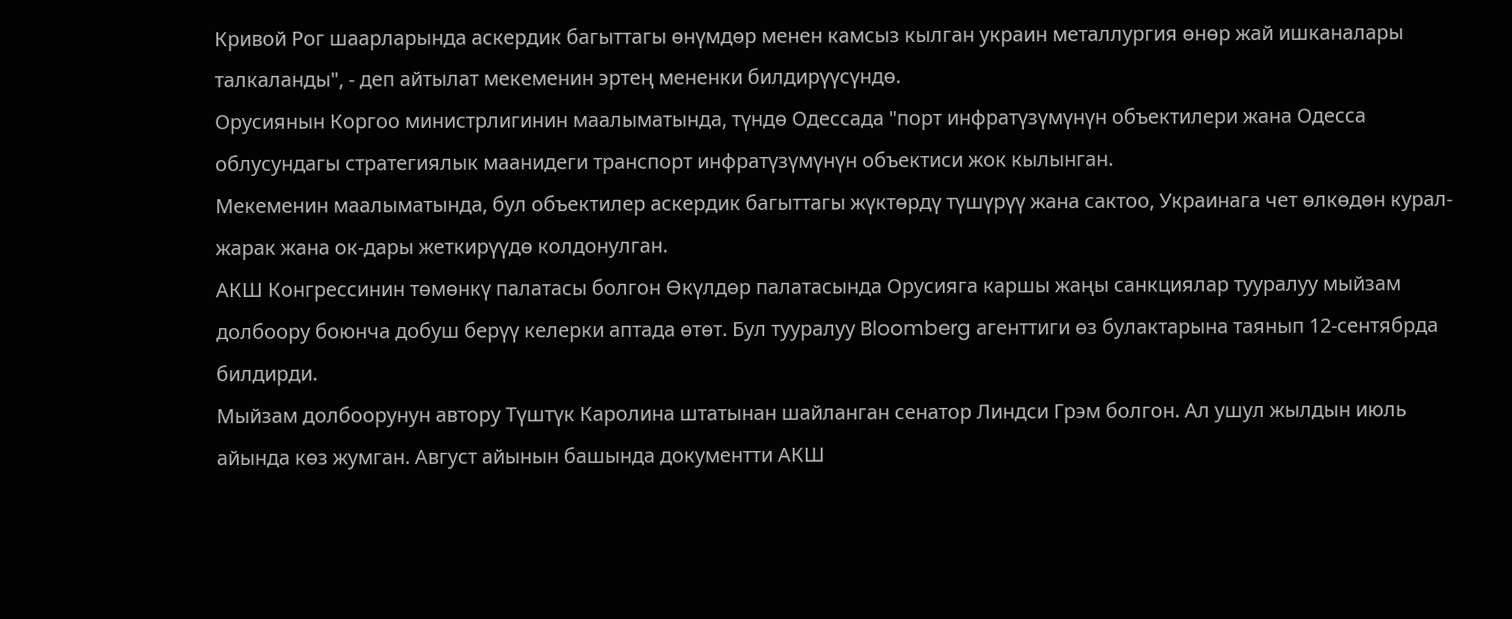Кривой Рог шаарларында аскердик багыттагы өнүмдөр менен камсыз кылган украин металлургия өнөр жай ишканалары талкаланды", - деп айтылат мекеменин эртең мененки билдирүүсүндө.
Орусиянын Коргоо министрлигинин маалыматында, түндө Одессада "порт инфратүзүмүнүн объектилери жана Одесса облусундагы стратегиялык маанидеги транспорт инфратүзүмүнүн объектиси жок кылынган.
Мекеменин маалыматында, бул объектилер аскердик багыттагы жүктөрдү түшүрүү жана сактоо, Украинага чет өлкөдөн курал-жарак жана ок-дары жеткирүүдө колдонулган.
АКШ Конгрессинин төмөнкү палатасы болгон Өкүлдөр палатасында Орусияга каршы жаңы санкциялар тууралуу мыйзам долбоору боюнча добуш берүү келерки аптада өтөт. Бул тууралуу Bloomberg агенттиги өз булактарына таянып 12-сентябрда билдирди.
Мыйзам долбоорунун автору Түштүк Каролина штатынан шайланган сенатор Линдси Грэм болгон. Ал ушул жылдын июль айында көз жумган. Август айынын башында документти АКШ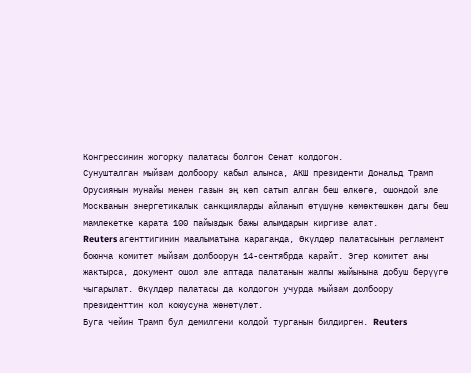Конгрессинин жогорку палатасы болгон Сенат колдогон.
Сунушталган мыйзам долбоору кабыл алынса, АКШ президенти Дональд Трамп Орусиянын мунайы менен газын эң көп сатып алган беш өлкөгө, ошондой эле Москванын энергетикалык санкцияларды айланып өтүшүнө көмөктөшкөн дагы беш мамлекетке карата 100 пайыздык бажы алымдарын киргизе алат.
Reuters агенттигинин маалыматына караганда, Өкүлдөр палатасынын регламент боюнча комитет мыйзам долбоорун 14-сентябрда карайт. Эгер комитет аны жактырса, документ ошол эле аптада палатанын жалпы жыйынына добуш берүүгө чыгарылат. Өкүлдөр палатасы да колдогон учурда мыйзам долбоору президенттин кол коюусуна жөнөтүлөт.
Буга чейин Трамп бул демилгени колдой турганын билдирген. Reuters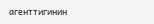агенттигинин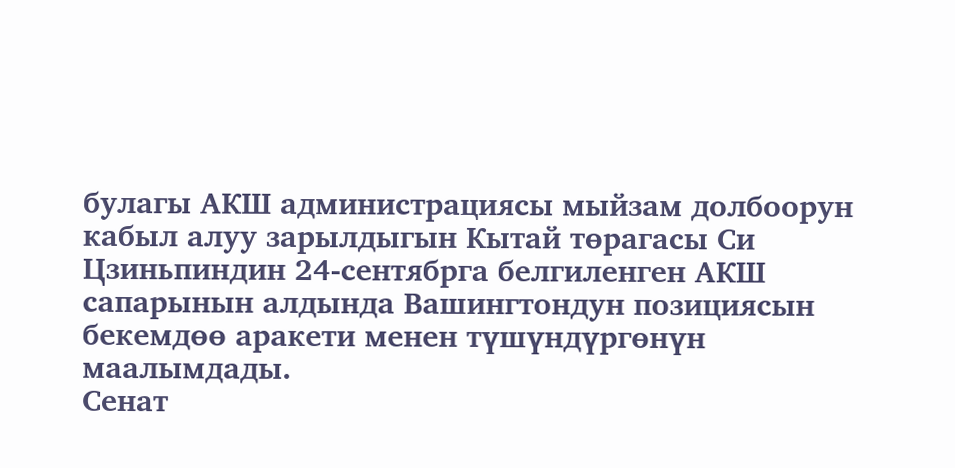булагы АКШ администрациясы мыйзам долбоорун кабыл алуу зарылдыгын Кытай төрагасы Си Цзиньпиндин 24-сентябрга белгиленген АКШ сапарынын алдында Вашингтондун позициясын бекемдөө аракети менен түшүндүргөнүн маалымдады.
Сенат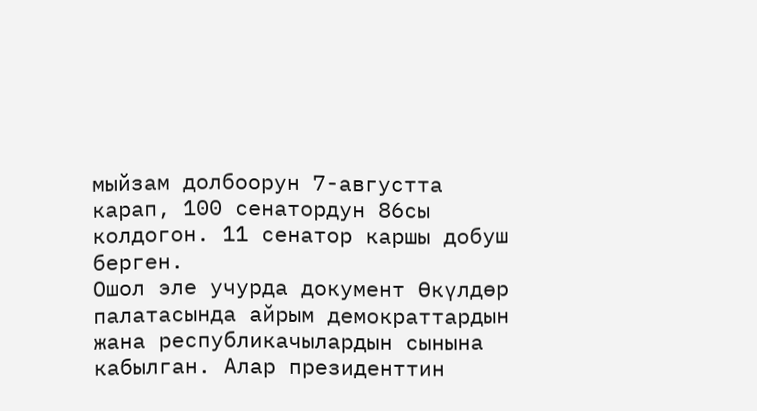мыйзам долбоорун 7-августта карап, 100 сенатордун 86сы колдогон. 11 сенатор каршы добуш берген.
Ошол эле учурда документ Өкүлдөр палатасында айрым демократтардын жана республикачылардын сынына кабылган. Алар президенттин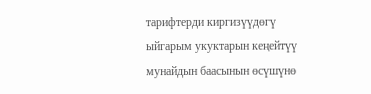тарифтерди киргизүүдөгү ыйгарым укуктарын кеңейтүү мунайдын баасынын өсүшүнө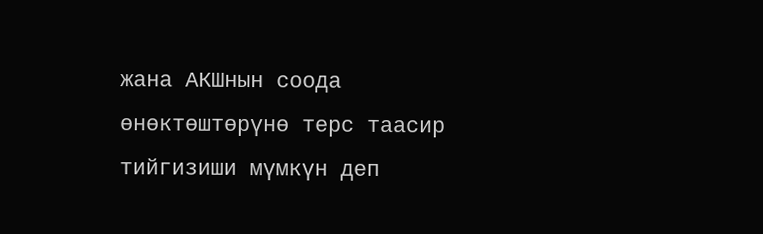жана АКШнын соода өнөктөштөрүнө терс таасир тийгизиши мүмкүн деп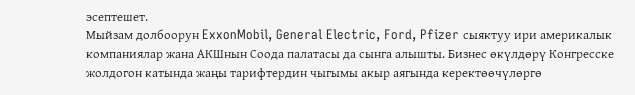эсептешет.
Мыйзам долбоорун ExxonMobil, General Electric, Ford, Pfizer сыяктуу ири америкалык компаниялар жана АКШнын Соода палатасы да сынга алышты. Бизнес өкүлдөрү Конгресске жолдогон катында жаңы тарифтердин чыгымы акыр аягында керектөөчүлөргө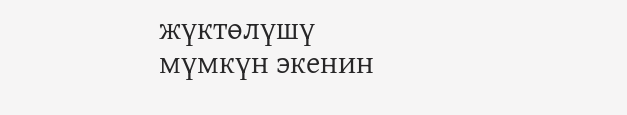жүктөлүшү мүмкүн экенин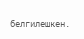белгилешкен.